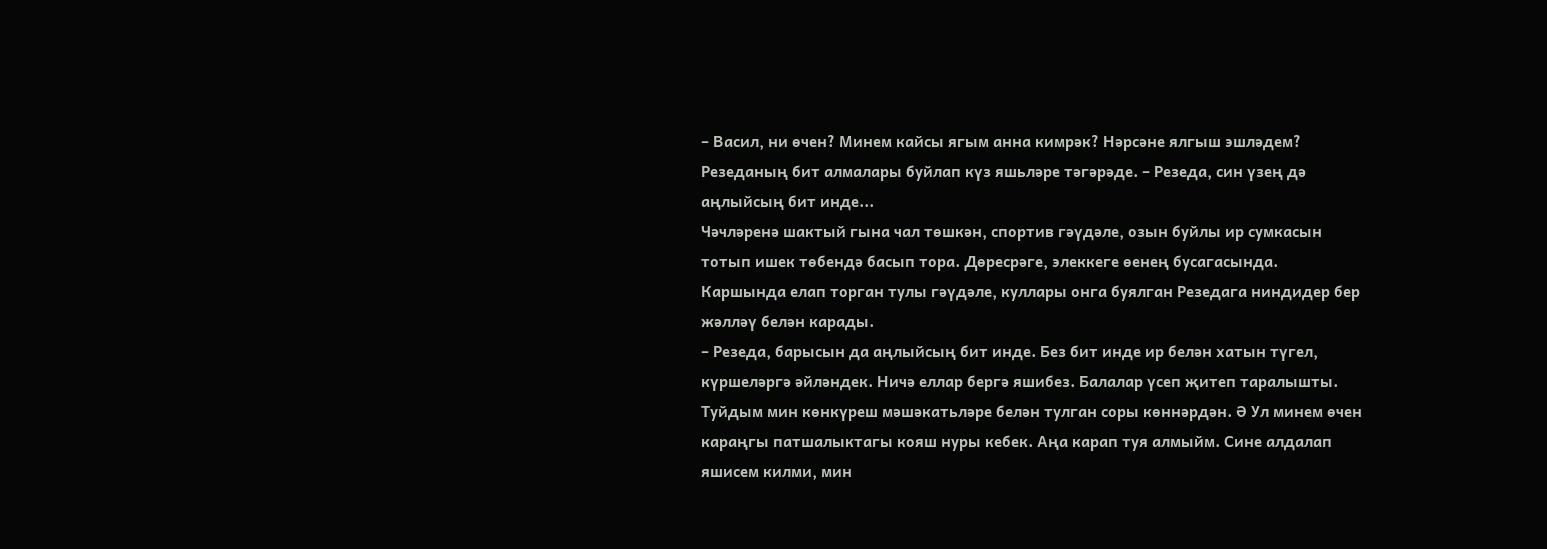– Васил, ни өчен? Минем кайсы ягым анна кимрәк? Нәрсәне ялгыш эшләдем? Резеданың бит алмалары буйлап күз яшьләре тәгәрәде. – Резеда, син үзең дә аңлыйсың бит инде...
Чәчләренә шактый гына чал төшкән, спортив гәүдәле, озын буйлы ир сумкасын тотып ишек төбендә басып тора. Дөресрәге, элеккеге өенең бусагасында. Каршында елап торган тулы гәүдәле, куллары онга буялган Резедага ниндидер бер жәлләү белән карады.
– Резеда, барысын да аңлыйсың бит инде. Без бит инде ир белән хатын түгел, күршеләргә әйләндек. Ничә еллар бергә яшибез. Балалар үсеп җитеп таралышты. Туйдым мин көнкүреш мәшәкатьләре белән тулган соры көннәрдән. Ә Ул минем өчен караңгы патшалыктагы кояш нуры кебек. Аңа карап туя алмыйм. Сине алдалап яшисем килми, мин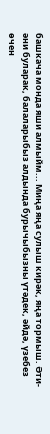башкача монда яши алмыйм... Миңа яңа сулыш кирәк, яңа тормыш. Әти-әни буларак, балаларыбыз алдында бурычыбызны үтәдек, әйдә, үзебез өчен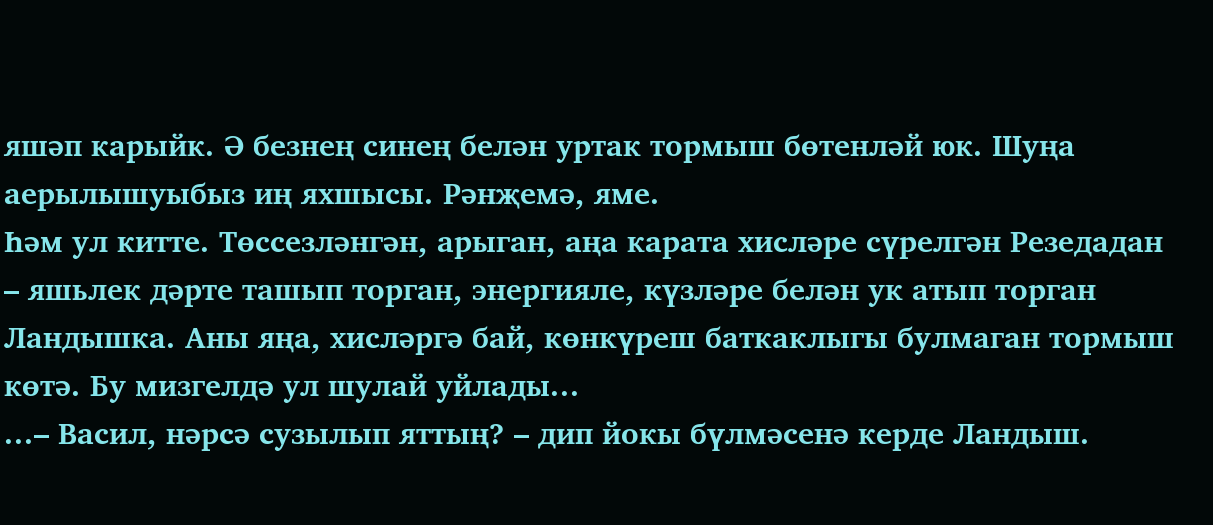яшәп карыйк. Ә безнең синең белән уртак тормыш бөтенләй юк. Шуңа аерылышуыбыз иң яхшысы. Рәнҗемә, яме.
Һәм ул китте. Төссезләнгән, арыган, аңа карата хисләре сүрелгән Резедадан – яшьлек дәрте ташып торган, энергияле, күзләре белән ук атып торган Ландышка. Аны яңа, хисләргә бай, көнкүреш баткаклыгы булмаган тормыш көтә. Бу мизгелдә ул шулай уйлады...
...– Васил, нәрсә сузылып яттың? – дип йокы бүлмәсенә керде Ландыш.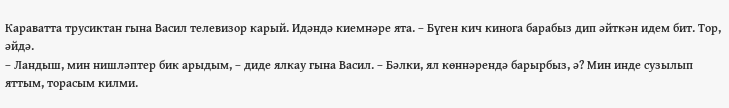Караватта трусиктан гына Васил телевизор карый. Идәндә киемнәре ята. – Бүген кич кинога барабыз дип әйткән идем бит. Тор, әйдә.
– Ландыш, мин нишләптер бик арыдым, – диде ялкау гына Васил. – Бәлки, ял көннәрендә барырбыз, ә? Мин инде сузылып яттым, торасым килми.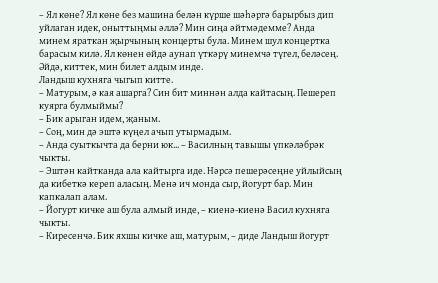– Ял көне? Ял көне без машина белән күрше шәһәргә барырбыз дип уйлаган идек, оныттыңмы әллә? Мин сиңа әйтмәдемме? Анда минем яраткан җырчының концерты була. Минем шул концертка барасым килә. Ял көнен өйдә аунап үткәрү минемчә түгел, беләсең. Әйдә, киттек, мин билет алдым инде.
Ландыш кухняга чыгып китте.
– Матурым, ә кая ашарга? Син бит миннән алда кайтасың. Пешереп куярга булмыймы?
– Бик арыган идем, җаным.
– Соң, мин дә эштә күңел ачып утырмадым.
– Анда суыткычта да берни юк... – Василның тавышы үпкәләбрәк чыкты.
– Эштән кайтканда ала кайтырга иде. Нәрсә пешерәсеңне уйлыйсың да кибеткә кереп аласың. Менә ич монда сыр, йогурт бар. Мин капкалап алам.
– Йогурт кичке аш була алмый инде, – киенә-киенә Васил кухняга чыкты.
– Киресенчә. Бик яхшы кичке аш, матурым, – диде Ландыш йогурт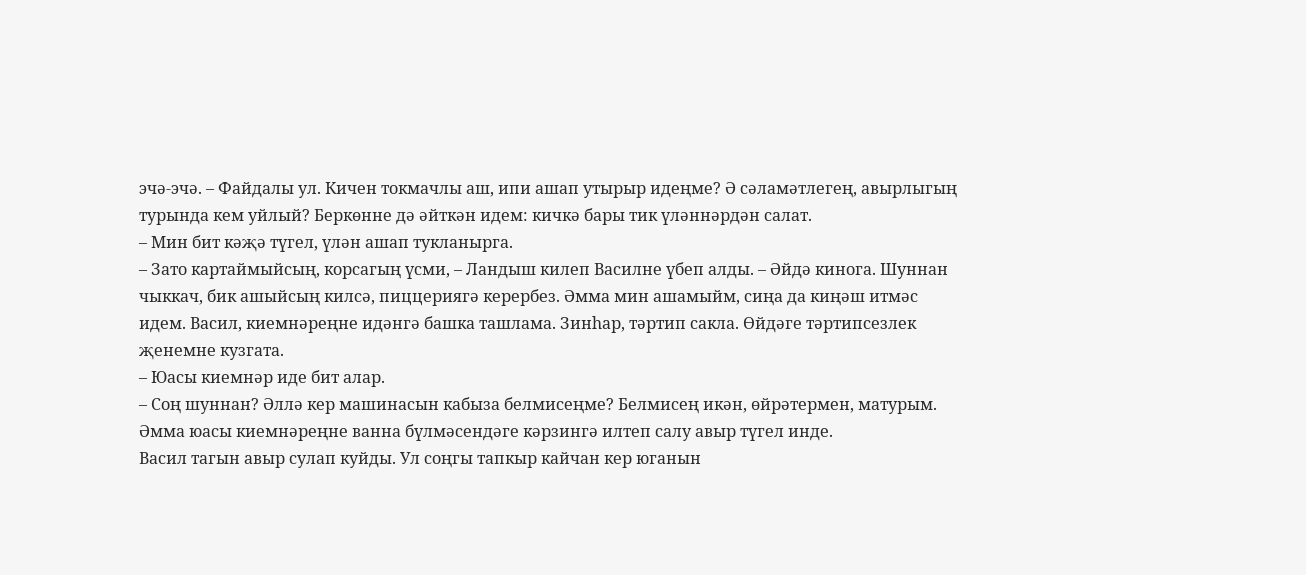эчә-эчә. – Файдалы ул. Кичен токмачлы аш, ипи ашап утырыр идеңме? Ә сәламәтлегең, авырлыгың турында кем уйлый? Беркөнне дә әйткән идем: кичкә бары тик үләннәрдән салат.
– Мин бит кәҗә түгел, үлән ашап тукланырга.
– Зато картаймыйсың, корсагың үсми, – Ландыш килеп Василне үбеп алды. – Әйдә кинога. Шуннан чыккач, бик ашыйсың килсә, пиццериягә керербез. Әмма мин ашамыйм, сиңа да киңәш итмәс идем. Васил, киемнәреңне идәнгә башка ташлама. Зинһар, тәртип сакла. Өйдәге тәртипсезлек җенемне кузгата.
– Юасы киемнәр иде бит алар.
– Соң шуннан? Әллә кер машинасын кабыза белмисеңме? Белмисең икән, өйрәтермен, матурым. Әмма юасы киемнәреңне ванна бүлмәсендәге кәрзингә илтеп салу авыр түгел инде.
Васил тагын авыр сулап куйды. Ул соңгы тапкыр кайчан кер юганын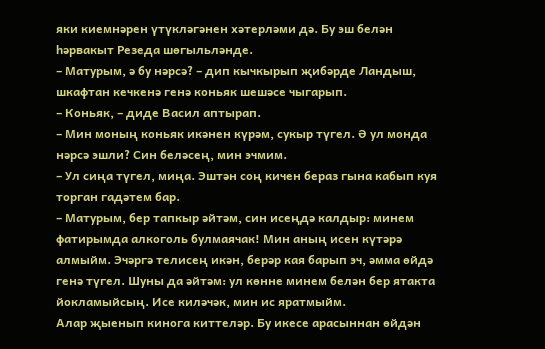яки киемнәрен үтүкләгәнен хәтерләми дә. Бу эш белән һәрвакыт Резеда шөгыльләнде.
– Матурым, ә бу нәрсә? – дип кычкырып җибәрде Ландыш, шкафтан кечкенә генә коньяк шешәсе чыгарып.
– Коньяк, – диде Васил аптырап.
– Мин моның коньяк икәнен күрәм, сукыр түгел. Ә ул монда нәрсә эшли? Син беләсең, мин эчмим.
– Ул сиңа түгел, миңа. Эштән соң кичен бераз гына кабып куя торган гадәтем бар.
– Матурым, бер тапкыр әйтәм, син исеңдә калдыр: минем фатирымда алкоголь булмаячак! Мин аның исен күтәрә алмыйм. Эчәргә телисең икән, берәр кая барып эч, әмма өйдә генә түгел. Шуны да әйтәм: ул көнне минем белән бер ятакта йокламыйсың. Исе киләчәк, мин ис яратмыйм.
Алар җыенып кинога киттеләр. Бу икесе арасыннан өйдән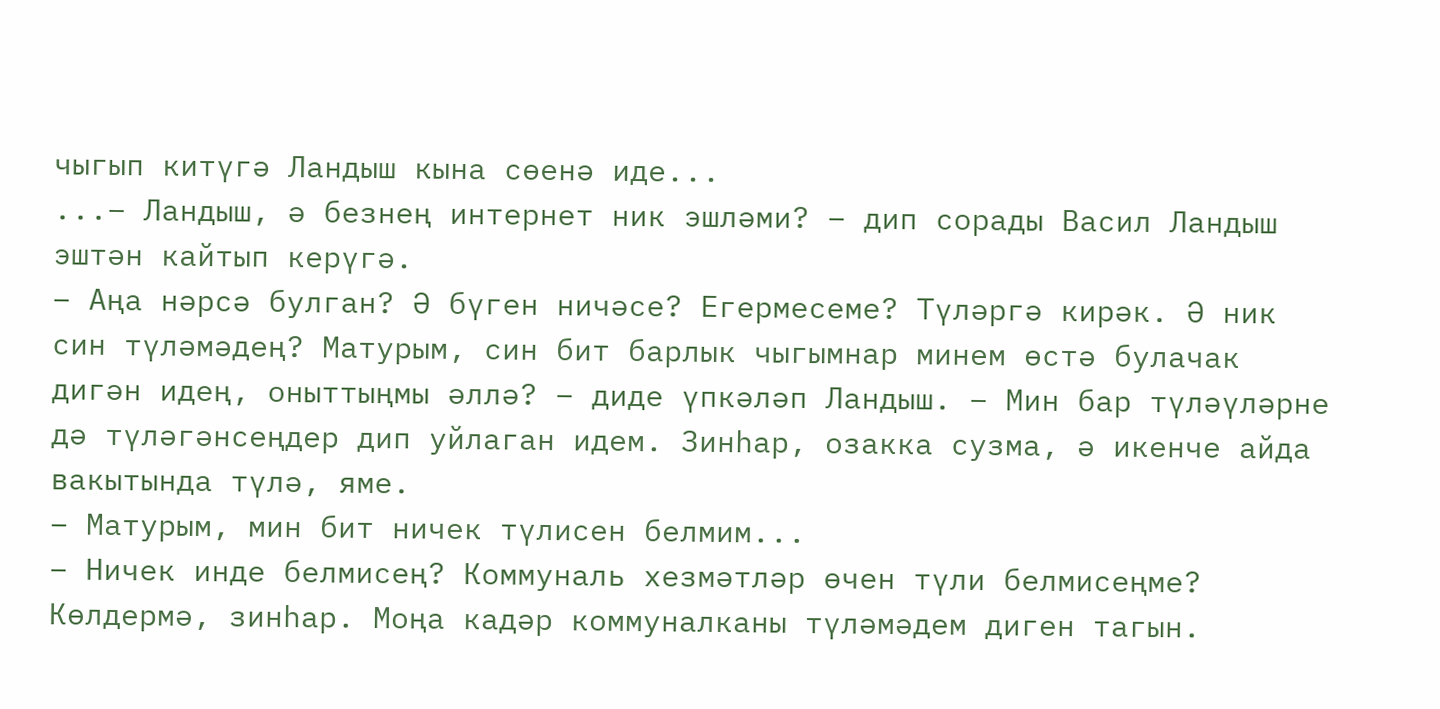чыгып китүгә Ландыш кына сөенә иде...
...– Ландыш, ә безнең интернет ник эшләми? – дип сорады Васил Ландыш эштән кайтып керүгә.
– Аңа нәрсә булган? Ә бүген ничәсе? Егермесеме? Түләргә кирәк. Ә ник син түләмәдең? Матурым, син бит барлык чыгымнар минем өстә булачак дигән идең, оныттыңмы әллә? – диде үпкәләп Ландыш. – Мин бар түләүләрне дә түләгәнсеңдер дип уйлаган идем. Зинһар, озакка сузма, ә икенче айда вакытында түлә, яме.
– Матурым, мин бит ничек түлисен белмим...
– Ничек инде белмисең? Коммуналь хезмәтләр өчен түли белмисеңме? Көлдермә, зинһар. Моңа кадәр коммуналканы түләмәдем диген тагын.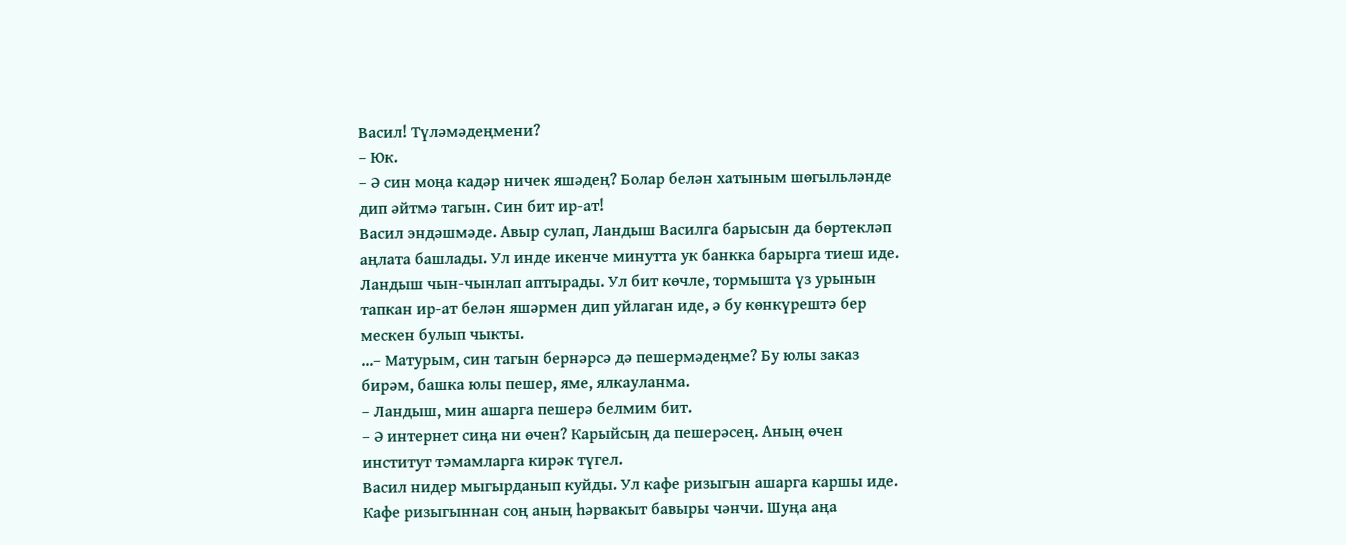Васил! Түләмәдеңмени?
– Юк.
– Ә син моңа кадәр ничек яшәдең? Болар белән хатыным шөгыльләнде дип әйтмә тагын. Син бит ир-ат!
Васил эндәшмәде. Авыр сулап, Ландыш Василга барысын да бөртекләп аңлата башлады. Ул инде икенче минутта ук банкка барырга тиеш иде. Ландыш чын-чынлап аптырады. Ул бит көчле, тормышта үз урынын тапкан ир-ат белән яшәрмен дип уйлаган иде, ә бу көнкүрештә бер мескен булып чыкты.
...– Матурым, син тагын бернәрсә дә пешермәдеңме? Бу юлы заказ бирәм, башка юлы пешер, яме, ялкауланма.
– Ландыш, мин ашарга пешерә белмим бит.
– Ә интернет сиңа ни өчен? Карыйсың да пешерәсең. Аның өчен институт тәмамларга кирәк түгел.
Васил нидер мыгырданып куйды. Ул кафе ризыгын ашарга каршы иде. Кафе ризыгыннан соң аның һәрвакыт бавыры чәнчи. Шуңа аңа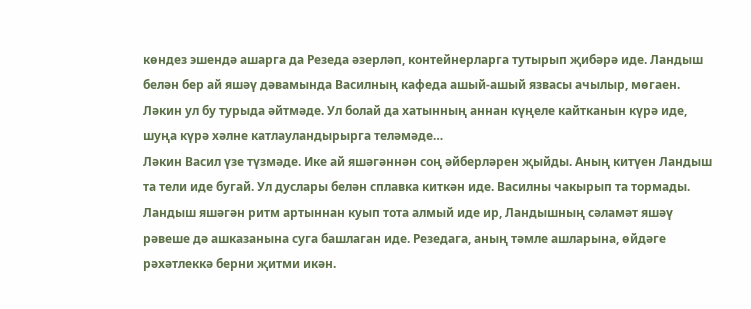көндез эшендә ашарга да Резеда әзерләп, контейнерларга тутырып җибәрә иде. Ландыш белән бер ай яшәү дәвамында Василның кафеда ашый-ашый язвасы ачылыр, мөгаен. Ләкин ул бу турыда әйтмәде. Ул болай да хатынның аннан күңеле кайтканын күрә иде, шуңа күрә хәлне катлауландырырга теләмәде…
Ләкин Васил үзе түзмәде. Ике ай яшәгәннән соң әйберләрен җыйды. Аның китүен Ландыш та тели иде бугай. Ул дуслары белән сплавка киткән иде. Василны чакырып та тормады. Ландыш яшәгән ритм артыннан куып тота алмый иде ир, Ландышның сәламәт яшәү рәвеше дә ашказанына суга башлаган иде. Резедага, аның тәмле ашларына, өйдәге рәхәтлеккә берни җитми икән.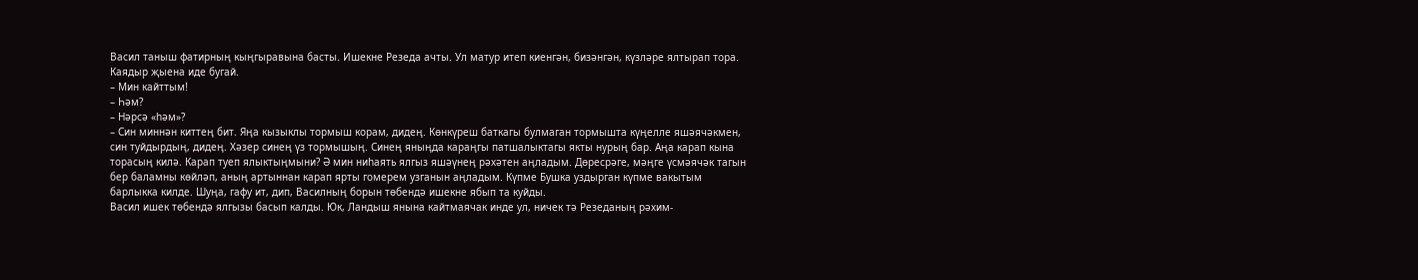Васил таныш фатирның кыңгыравына басты. Ишекне Резеда ачты. Ул матур итеп киенгән, бизәнгән, күзләре ялтырап тора. Каядыр җыена иде бугай.
– Мин кайттым!
– Һәм?
– Нәрсә «һәм»?
– Син миннән киттең бит. Яңа кызыклы тормыш корам, дидең. Көнкүреш баткагы булмаган тормышта күңелле яшәячәкмен, син туйдырдың, дидең. Хәзер синең үз тормышың. Синең яныңда караңгы патшалыктагы якты нурың бар. Аңа карап кына торасың килә. Карап туеп ялыктыңмыни? Ә мин ниһаять ялгыз яшәүнең рәхәтен аңладым. Дөресрәге, мәңге үсмәячәк тагын бер баламны көйләп, аның артыннан карап ярты гомерем узганын аңладым. Күпме Бушка уздырган күпме вакытым барлыкка килде. Шуңа, гафу ит, дип, Василның борын төбендә ишекне ябып та куйды.
Васил ишек төбендә ялгызы басып калды. Юк, Ландыш янына кайтмаячак инде ул, ничек тә Резеданың рәхим-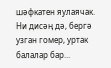шәфкатен яулаячак. Ни дисәң дә, бергә узган гомер, уртак балалар бар...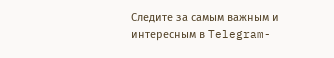Следите за самым важным и интересным в Telegram-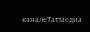каналеТатмедиа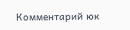Комментарий юк